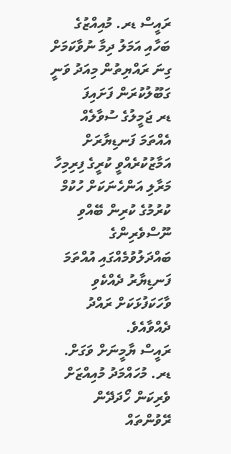ރައީސް ޑރ. މުއިއްޒުގެ ބަހާއި އަމަލު ދިމާ ނުވާކަމަށް ގިނަ ރައްޔިތުން މިއަދު ވަނީ ގަބޫލުކުރަން ފަށައިފަ
ޑރ ޖަމީލުގެ ސުވާލެއް އެއްތަމަ ފަނޑިޔާރަށް އަމާޒުކުރެއްވީ ކުރީގެ ފިރިމިހާ މަރާލި އަންހެނަކަށް ހުކުމް ކުރުމުގެ ކުރިން ބޭއްވި ނޫސްވެރިންގެ ބައްދަލުވުމެއްގައި އުއްތަމަ ފަނޑިޔާރު ދެއްކެވި ވާހަކަފުޅަކަށް ރައްދު ދެއްވާއެވެ.
ރައީސް ޔާމީނަށް ވަގަށް. ޑރ. މުހައްމަދު މުއިއްޒަށް ވެރިކަން ހޯދަދޭން ރޭވުންތައް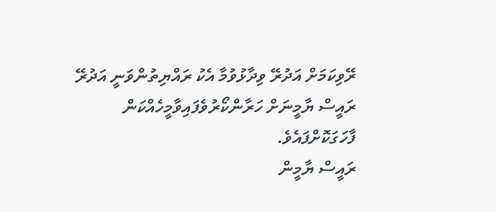ރޭވިކަމަށް އަދުރޭ ވިދާޅުވުމާ އެކު ރައްޔިތުންވަނީ އަދުރޭ ރައީސް ޔާމީނަށް ހަރާންކޯރުވެފައިވާމީހެއްކަން ފާހަގަކޮށްފައެވެ.
ރައީސް ޔާމީން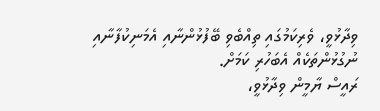ވިދާޅުވީ، ވެރިކަމުގައި ތިއްބެވި ބޭފުޅުންނާއި އެމަނިކުފާނާއި ނުގުޅުންތަކެއް އެބަހުރި ކަމަށް.
ރައީސް ޔާމީން ވިދާޅުވީ،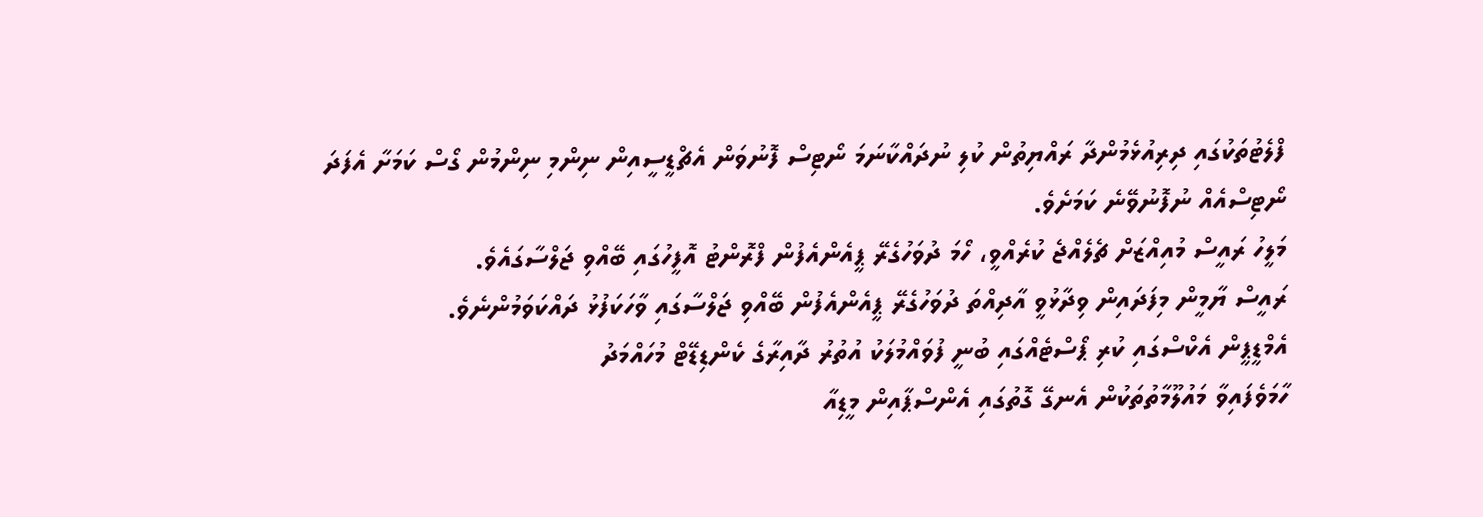ފްލެޓުތަކުގައި ދިރިއުޅެމުންދާ ރައްޔިތުން ކުލި ނުދައްކާނަމަ ނޯޓިސް ފޮނުވަން އެޗްޑީސީއިން ނިންމި ނިންމުން ގޯސް ކަމަށާ އެފަދަ ނޯޓިސްއެއް ނުފޮނުވޭނެ ކަމަށެވެ.
މަލީހު ރައީސް މުއިއްޒަށް ޗެލެއްޖެ ކުރެއްވީ، ހޯމަ ދުވަހުގެރޭ ޕީއެންއެފުން ފްރޮންޓު އޮފީހުގައި ބޭއްވި ޖަލްސާގައެވެ.
ރައީސް ޔާމީން މިފަދައިން ވިދާޅުވީ އާދިއްތަ ދުވަހުގެރޭ ޕީއެންއެފުން ބޭއްވި ޖަލްސާގައި ވާހަކަފުޅު ދައްކަވަމުންނެވެ.
އެމްޑީޕީން އެކްސްގައި ކުރި ޕޯސްޓެއްގައި ބުނީ ފުވައްމުލަކު އުތުރު ދާއިރާގެ ކެންޑިޑޭޓް މުހައްމަދު
ހާމަވެފައިވާ މައުލޫމާތުތަކުން އެނގޭ ގޮތުގައި އެންސްޕާއިން މީޑިއާ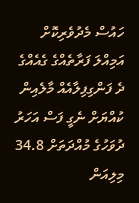ހައުސް މެދުވެރިކޮށް އަމިއްލަ ފަރާތެއްގެ ގެއެއްގެ ދެ ފަންގިފިލާއެއް މާލެއިން ކުއްޔަށް ނެގީ ފަސް އަހަރު ދުވަހުގެ މުއްދަތަށް 34.8 މިލިއަން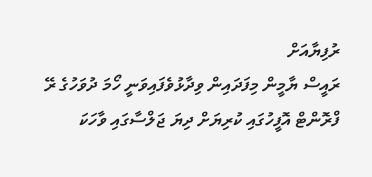ރުފިޔާއަށް
ރައީސް ޔާމީން މިފަދައިން ވިދާޅުވެފައިވަނީ ހޯމަ ދުވަހުގެ ރޭ ފްރޮންޓް އޮފީހުގައި ކުރިޔަށް ދިޔަ ޖަލްސާގައި ވާހަކަ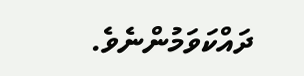ދައްކަވަމުންނެވެ.